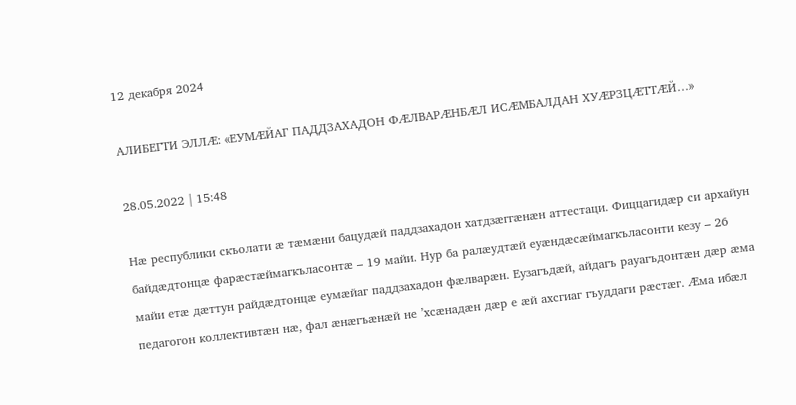12 декабря 2024

АЛИБЕГТИ ЭЛЛÆ: «ЕУМÆЙАГ ПАДДЗАХАДОН ФÆЛВАРÆНБÆЛ ИСÆМБАЛДАН ХУÆРЗЦÆТТÆЙ…»

28.05.2022 | 15:48

Нæ республики скъолати æ тæмæни бацудæй паддзахадон хатдзæггæнæн аттестаци. Фиццагидæр си архайун байдæдтонцæ фарæстæймагкъласонтæ – 19 майи. Нур ба ралæудтæй еуæндæсæймагкъласонти кезу – 26 майи етæ дæттун райдæдтонцæ еумæйаг паддзахадон фæлварæн. Еузагъдæй, айдагъ рауагъдонтæн дæр æма педагогон коллективтæн нæ, фал æнæгъæнæй не ’хсæнадæн дæр е æй ахсгиаг гъуддаги рæстæг. Æма ибæл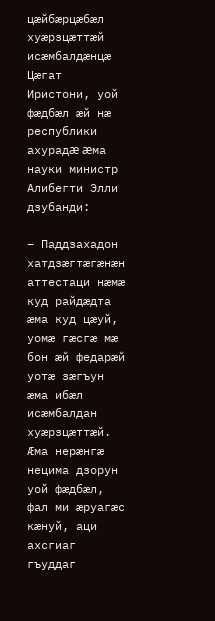цæйбæрцæбæл хуæрзцæттæй исæмбалдæнцæ Цæгат Иристони, уой фæдбæл æй нæ республики ахурадæ æма науки министр Алибегти Элли дзубанди:

– Паддзахадон хатдзæгтæгæнæн аттестаци нæмæ куд райдæдта æма куд цæуй, уомæ гæсгæ мæ бон æй федарæй уотæ зæгъун æма ибæл исæмбалдан хуæрзцæттæй. Æма нерæнгæ нецима дзорун уой фæдбæл, фал ми æруагæс кæнуй, аци ахсгиаг гъуддаг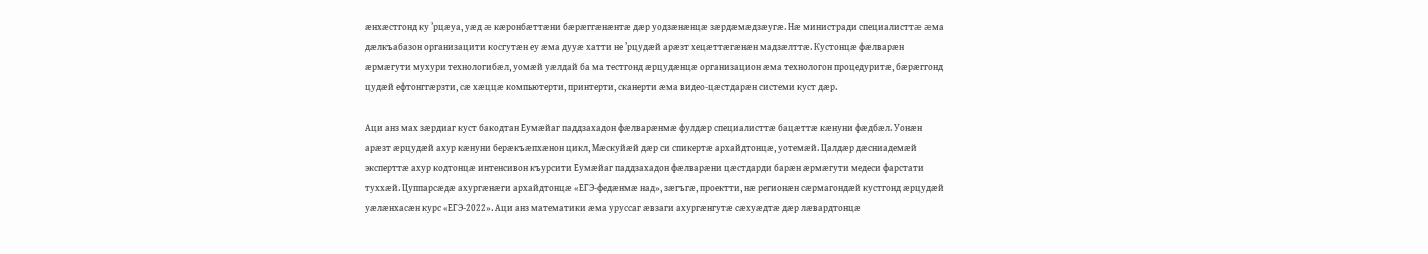æнхæстгонд ку ’рцæуа, уæд æ кæронбæттæни бæрæггæнæнтæ дæр уодзæнæнцæ зæрдæмæдзæугæ. Нæ министради специалисттæ æма дæлкъабазон организацити косгутæн еу æма дууæ хатти не ’рцудæй арæзт хецæттæгæнæн мадзæлттæ. Кустонцæ фæлварæн æрмæгути мухури технологибæл, уомæй уæлдай ба ма тестгонд æрцудæнцæ организацион æма технологон процедуритæ, бæрæггонд цудæй ефтонггæрзти, сæ хæццæ компьютерти, принтерти, сканерти æма видео-цæстдарæн системи куст дæр.

Аци анз мах зæрдиаг куст бакодтан Еумæйаг паддзахадон фæлварæнмæ фулдæр специалисттæ бацæттæ кæнуни фæдбæл. Уонæн арæзт æрцудæй ахур кæнуни берæкъæпхæнон цикл, Мæскуйæй дæр си спикертæ архайдтонцæ, уотемæй. Цалдæр дæсниадемæй эксперттæ ахур кодтонцæ интенсивон къурсити Еумæйаг паддзахадон фæлварæни цæстдарди барæн æрмæгути медеси фарстати туххæй. Цуппарсæдæ ахургæнæги архайдтонцæ «ЕГЭ-федæнмæ над», зæгъгæ, проектти, нæ регионæн сæрмагондæй кустгонд æрцудæй уæлæнхасæн курс «ЕГЭ-2022». Аци анз математики æма уруссаг æвзаги ахургæнгутæ сæхуæдтæ дæр лæвардтонцæ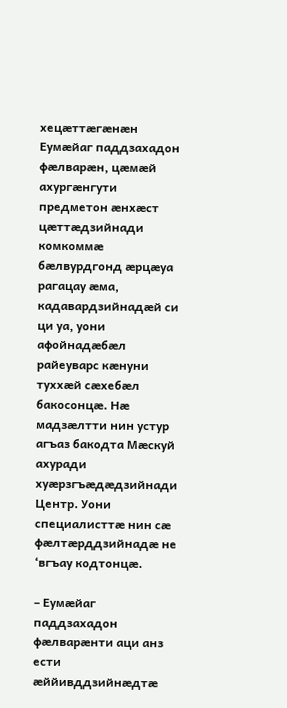хецæттæгæнæн Еумæйаг паддзахадон фæлварæн, цæмæй ахургæнгути предметон æнхæст цæттæдзийнади комкоммæ бæлвурдгонд æрцæуа рагацау æма, кадавардзийнадæй си ци уа, уони афойнадæбæл райеуварс кæнуни туххæй сæхебæл бакосонцæ. Нæ мадзæлтти нин устур агъаз бакодта Мæскуй ахуради хуæрзгъæдæдзийнади Центр. Уони специалисттæ нин сæ фæлтæрддзийнадæ не ‘вгъау кодтонцæ.

– Еумæйаг паддзахадон фæлварæнти аци анз ести æййивддзийнæдтæ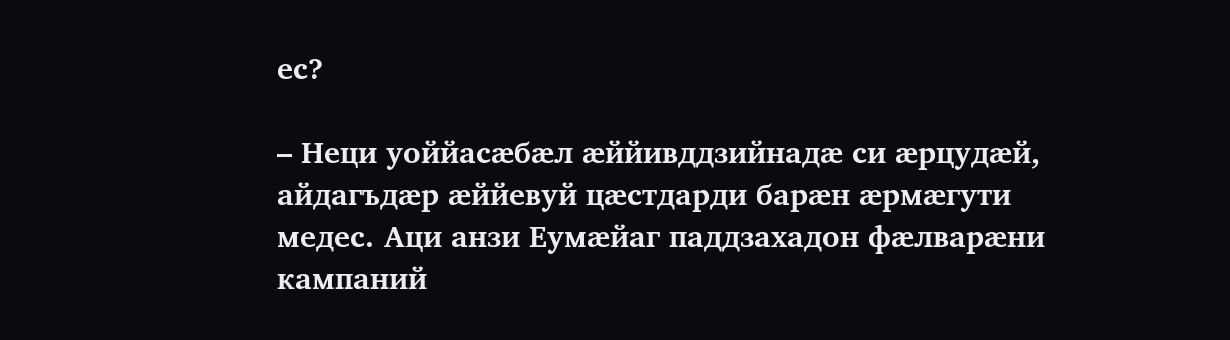ес?

– Неци уоййасæбæл æййивддзийнадæ си æрцудæй, айдагъдæр æййевуй цæстдарди барæн æрмæгути медес. Аци анзи Еумæйаг паддзахадон фæлварæни кампаний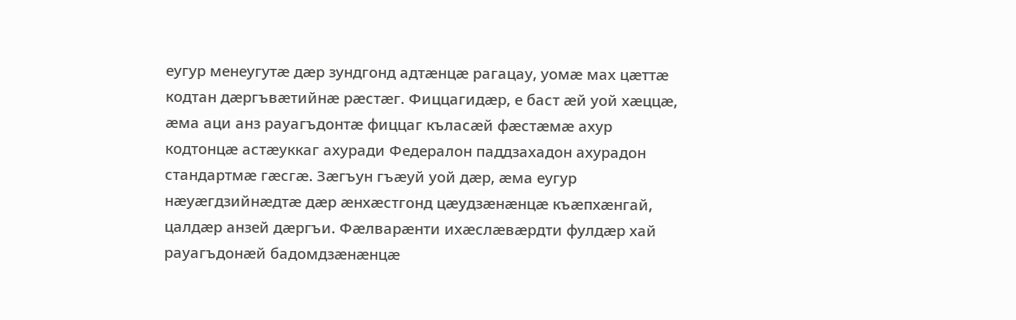еугур менеугутæ дæр зундгонд адтæнцæ рагацау, уомæ мах цæттæ кодтан дæргъвæтийнæ рæстæг. Фиццагидæр, е баст æй уой хæццæ, æма аци анз рауагъдонтæ фиццаг къласæй фæстæмæ ахур кодтонцæ астæуккаг ахуради Федералон паддзахадон ахурадон стандартмæ гæсгæ. Зæгъун гъæуй уой дæр, æма еугур нæуæгдзийнæдтæ дæр æнхæстгонд цæудзæнæнцæ къæпхæнгай, цалдæр анзей дæргъи. Фæлварæнти ихæслæвæрдти фулдæр хай рауагъдонæй бадомдзæнæнцæ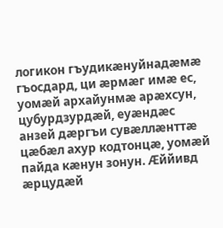логикон гъудикæнуйнадæмæ гъосдард, ци æрмæг имæ ес, уомæй архайунмæ арæхсун, цубурдзурдæй, еуæндæс анзей дæргъи сувæллæнттæ цæбæл ахур кодтонцæ, уомæй пайда кæнун зонун. Æййивд æрцудæй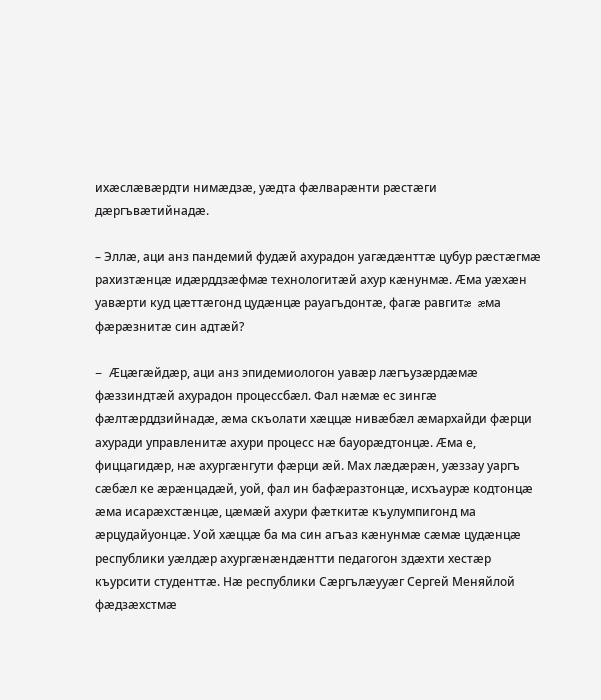ихæслæвæрдти нимæдзæ, уæдта фæлварæнти рæстæги дæргъвæтийнадæ.

– Эллæ, аци анз пандемий фудæй ахурадон уагæдæнттæ цубур рæстæгмæ рахизтæнцæ идæрддзæфмæ технологитæй ахур кæнунмæ. Æма уæхæн уавæрти куд цæттæгонд цудæнцæ рауагъдонтæ, фагæ равгитæ æма фæрæзнитæ син адтæй?

– Æцæгæйдæр, аци анз эпидемиологон уавæр лæгъузæрдæмæ фæззиндтæй ахурадон процессбæл. Фал нæмæ ес зингæ фæлтæрддзийнадæ, æма скъолати хæццæ нивæбæл æмархайди фæрци ахуради управленитæ ахури процесс нæ бауорæдтонцæ. Æма е, фиццагидæр, нæ ахургæнгути фæрци æй. Мах лæдæрæн, уæззау уаргъ сæбæл ке æрæнцадæй, уой, фал ин бафæразтонцæ, исхъаурæ кодтонцæ æма исарæхстæнцæ, цæмæй ахури фæткитæ къулумпигонд ма æрцудайуонцæ. Уой хæццæ ба ма син агъаз кæнунмæ сæмæ цудæнцæ республики уæлдæр ахургæнæндæнтти педагогон здæхти хестæр къурсити студенттæ. Нæ республики Сæргълæууæг Сергей Меняйлой фæдзæхстмæ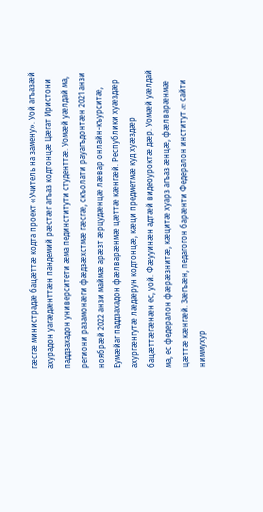гæсгæ министрадæ бацæттæ кодта проект «Учитель на замену». Уой агъазæй ахурадон уагæдæнттæн пандемий рæстæг агъаз кодтонцæ Цæгат Иристони паддзахадон университети æма пединститути студенттæ. Уомæй уæлдай ма, региони разамонæги фæдзæхстмæ гæсгæ, скъолати рауагъдонтæн 2021 анзи ноябрæй 2022 анзи маймæ арæзт æрцудæнцæ лæвар онлайн-къурситæ, Еумæйаг паддзахадон фæлварæнмæ цæттæ кæнгæй. Республики хуæздæр ахургæнгутæ лæдæрун кодтонцæ, кæци предметмæ куд хуæздæр бацæттæгæнæн ес, уой. Фæууинæн адтæй видеоуроктæ дæр. Уомæй уæлдай ма, ес федералон фæрæзнитæ, кæцитæ хуарз агъаз æнцæ, фæлварæнмæ цæттæ кæнгæй. Зæгъæн, педагогон барæнти Федералон институт æ сайти ниммухур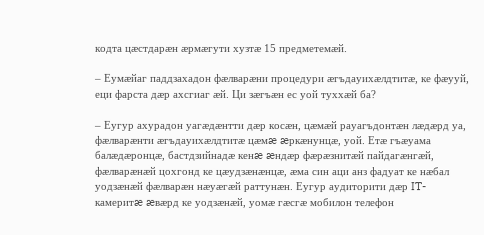кодта цæстдарæн æрмæгути хузтæ 15 предметемæй.

– Еумæйаг паддзахадон фæлварæни процедури æгъдауихæлдтитæ, ке фæууй, еци фарста дæр ахсгиаг æй. Ци зæгъæн ес уой туххæй ба?

– Еугур ахурадон уагæдæнтти дæр косæн, цæмæй рауагъдонтæн лæдæрд уа, фæлварæнти æгъдауихæлдтитæ цæмæ æркæнунцæ, уой. Етæ гъæуама балæдæронцæ, бастдзийнадæ кенæ æндæр фæрæзнитæй пайдагæнгæй, фæлварæнæй цохгонд ке цæудзæнæнцæ, æма син аци анз фадуат ке нæбал уодзæнæй фæлварæн нæуæгæй раттунæн. Еугур аудиторити дæр IT-камеритæ æвæрд ке уодзæнæй, уомæ гæсгæ мобилон телефон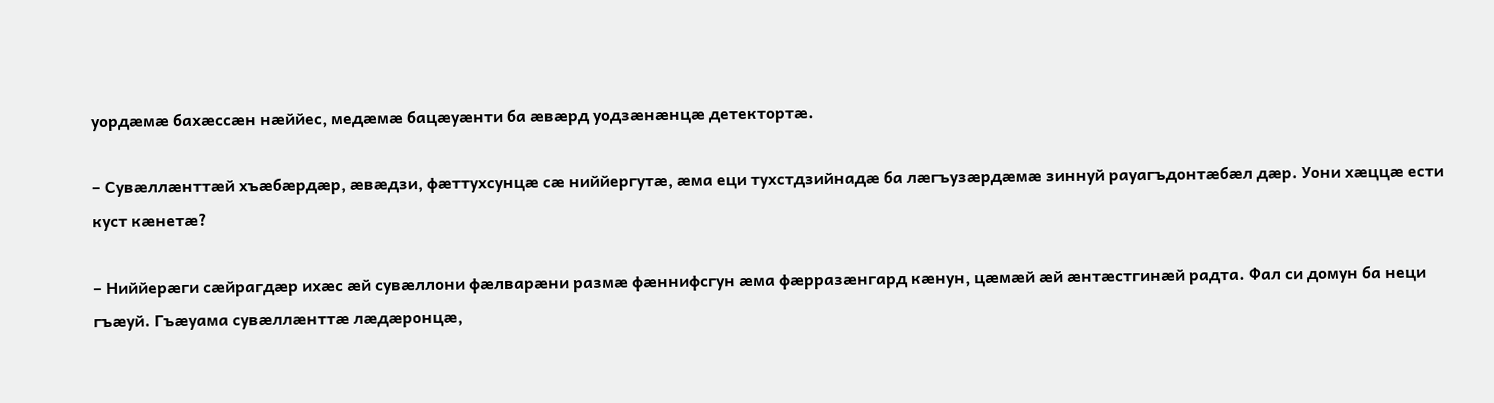уордæмæ бахæссæн нæййес, медæмæ бацæуæнти ба æвæрд уодзæнæнцæ детектортæ.

– Сувæллæнттæй хъæбæрдæр, æвæдзи, фæттухсунцæ сæ ниййергутæ, æма еци тухстдзийнадæ ба лæгъузæрдæмæ зиннуй рауагъдонтæбæл дæр. Уони хæццæ ести куст кæнетæ?

– Ниййерæги сæйрагдæр ихæс æй сувæллони фæлварæни размæ фæннифсгун æма фæрразæнгард кæнун, цæмæй æй æнтæстгинæй радта. Фал си домун ба неци гъæуй. Гъæуама сувæллæнттæ лæдæронцæ,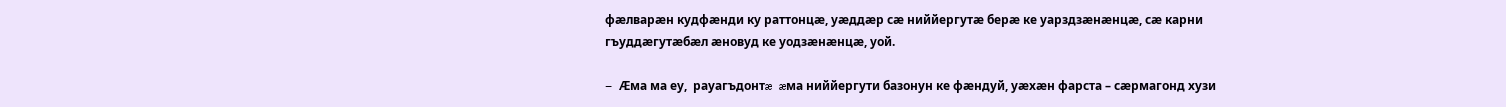фæлварæн кудфæнди ку раттонцæ, уæддæр сæ ниййергутæ берæ ке уарздзæнæнцæ, сæ карни гъуддæгутæбæл æновуд ке уодзæнæнцæ, уой.

– Æма ма еу,  рауагъдонтæ æма ниййергути базонун ке фæндуй, уæхæн фарста – сæрмагонд хузи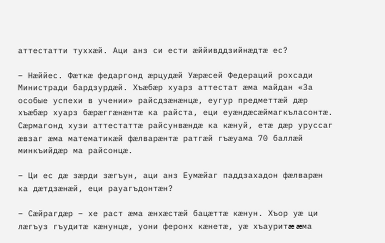аттестатти туххæй. Аци анз си ести æййивддзийнæдтæ ес?

– Нæййес. Фæткæ федаргонд æрцудæй Уæрæсей Федераций рохсади Министради бардзурдæй. Хъæбæр хуарз аттестат æма майдан «За особые успехи в учении» райсдзæнæнцæ, еугур предметтæй дæр хъæбæр хуарз бæрæггæнæнтæ ка райста, еци еуæндæсæймагкъласонтæ. Сæрмагонд хузи аттестаттæ райсунвæндæ ка кæнуй, етæ дæр уруссаг æвзаг æма математикæй фæлварæнтæ ратгæй гъæуама 70 баллæй минкъийдæр ма райсонцæ.

– Ци ес дæ зæрди зæгъун, аци анз Еумæйаг паддзахадон фæлварæн ка дæтдзæнæй, еци рауагъдонтæн?

– Сæйрагдæр – хе раст æма æнхæстæй бацæттæ кæнун. Хъор уæ ци лæгъуз гъудитæ кæнунцæ, уони феронх кæнетæ, уæ хъауритæ æма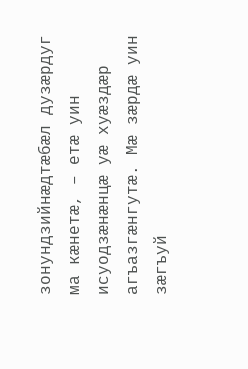зонундзийнæдтæбæл дузæрдуг ма кæнетæ, – етæ уин исуодзæнæнцæ уæ хуæздæр агъазгæнгутæ. Мæ зæрдæ уин зæгъуй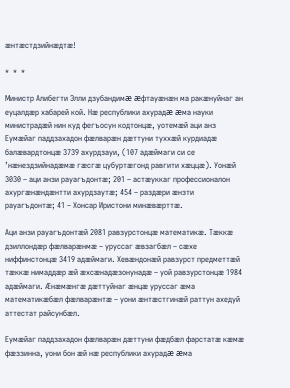æнтæстдзийнæдтæ!

*  *  *

Министр Алибегти Элли дзубандимæ æфтауæнæн ма ракæнуйнаг ан еуцалдæр хабарей кой. Нæ республики ахурадæ æма науки министрадæй нин куд фегъосун кодтонцæ, уотемæй аци анз Еумæйаг паддзахадон фæлварæн дæттуни туххæй курдиадæ балæвардтонцæ 3739 ахурдзауи, (107 адæймаги си се ’нæнездзийнадæмæ гæсгæ цубуртæгонд равгити хæццæ). Уонæй 3030 – аци анзи рауагъдонтæ; 201 – астæуккаг профессионалон ахургæнæндæнтти ахурдзаутæ; 454 – раздæри æнзти рауагъдонтæ; 41 – Хонсар Иристони минæвæрттæ.

Аци анзи рауагъдонтæй 2081 равзурстонцæ математикæ. Тæккæ дзиллондæр фæлварæнмæ – уруссаг æвзагбæл – сæхе ниффинстонцæ 3419 адæймаги. Хевæндонæй равзурст предметтæй тæккæ нимаддæр æй æхсæнадæзонунадæ – уой равзурстонцæ 1984 адæймаги. Æнæмæнгæ дæттуйнаг æнцæ уруссаг æма математикæбæл фæлварæнтæ – уони æнтæстгинæй раттун ахедуй аттестат райсунбæл.

Еумæйаг паддзахадон фæлварæн дæттуни фæдбæл фарстатæ кæмæ фæззинна, уони бон æй нæ республики ахурадæ æма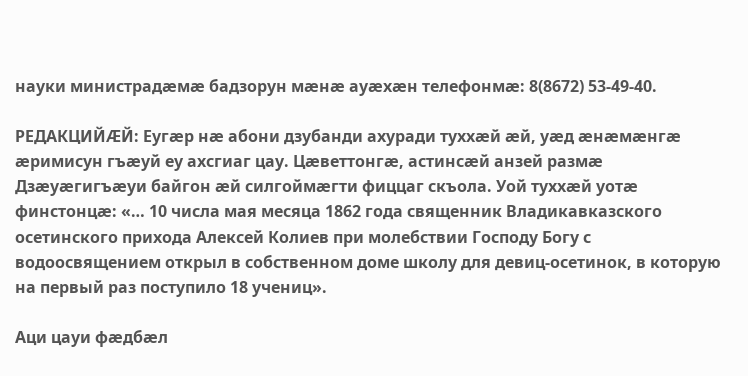науки министрадæмæ бадзорун мæнæ ауæхæн телефонмæ: 8(8672) 53-49-40.

РЕДАКЦИЙÆЙ: Еугæр нæ абони дзубанди ахуради туххæй æй, уæд æнæмæнгæ æримисун гъæуй еу ахсгиаг цау. Цæветтонгæ, астинсæй анзей размæ Дзæуæгигъæуи байгон æй силгоймæгти фиццаг скъола. Уой туххæй уотæ финстонцæ: «… 10 числа мая месяца 1862 года священник Владикавказского осетинского прихода Алексей Колиев при молебствии Господу Богу с водоосвящением открыл в собственном доме школу для девиц-осетинок, в которую на первый раз поступило 18 учениц».

Аци цауи фæдбæл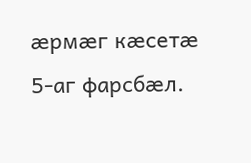æрмæг кæсетæ 5-аг фарсбæл.